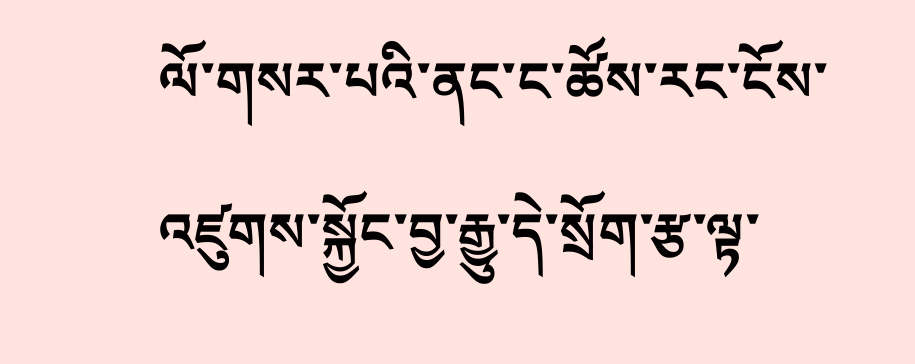ལོ་གསར་པའི་ནང་ང་ཚོས་རང་ངོས་འཛུགས་སྐྱོང་བྱ་རྒྱུ་དེ་སྲོག་རྩ་ལྟ་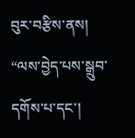བུར་བརྩིས་ནས། “ལས་བྱེད་པས་སྒྲུབ་དགོས་པ་དང་།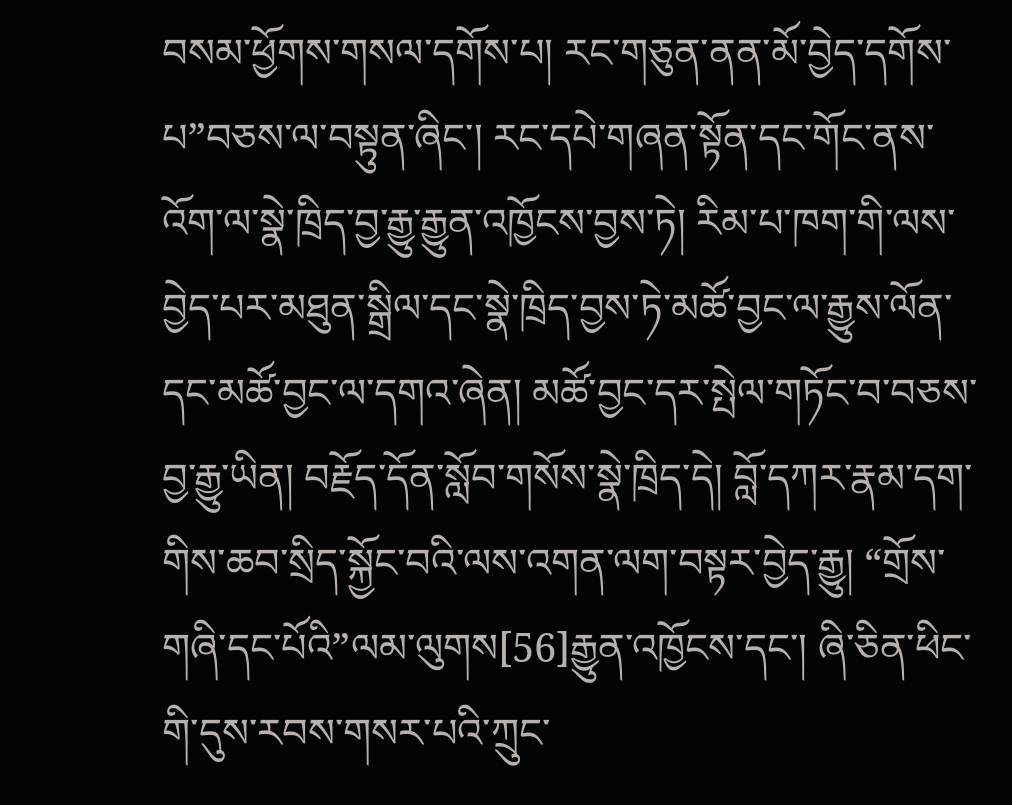བསམ་ཕྱོགས་གསལ་དགོས་པ། རང་གཅུན་ནན་མོ་བྱེད་དགོས་པ”བཅས་ལ་བསྟུན་ཞིང་། རང་དཔེ་གཞན་སྟོན་དང་གོང་ནས་འོག་ལ་སྣེ་ཁྲིད་བྱ་རྒྱུ་རྒྱུན་འཁྱོངས་བྱས་ཏེ། རིམ་པ་ཁག་གི་ལས་བྱེད་པར་མཐུན་སྒྲིལ་དང་སྣེ་ཁྲིད་བྱས་ཏེ་མཚོ་བྱང་ལ་རྒྱུས་ལོན་དང་མཚོ་བྱང་ལ་དགའ་ཞེན། མཚོ་བྱང་དར་སྤེལ་གཏོང་བ་བཅས་བྱ་རྒྱུ་ཡིན། བརྗོད་དོན་སློབ་གསོས་སྣེ་ཁྲིད་དེ། བློ་དཀར་རྣམ་དག་གིས་ཆབ་སྲིད་སྐྱོང་བའི་ལས་འགན་ལག་བསྟར་བྱེད་རྒྱུ། “གྲོས་གཞི་དང་པོའི”ལམ་ལུགས[56]རྒྱུན་འཁྱོངས་དང་། ཞི་ཅིན་ཕིང་གི་དུས་རབས་གསར་པའི་ཀྲུང་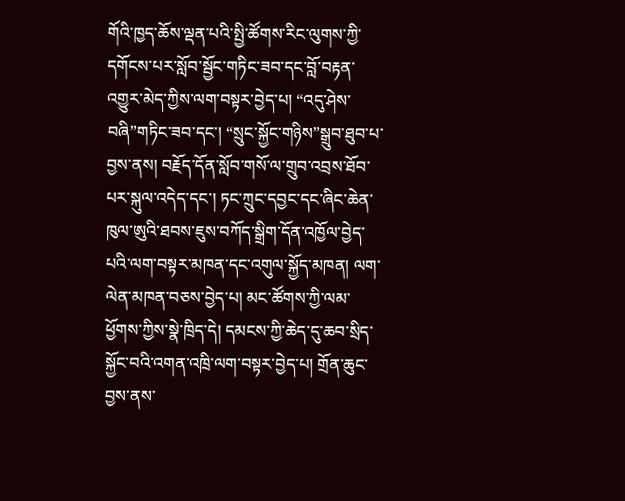གོའི་ཁྱད་ཆོས་ལྡན་པའི་སྤྱི་ཚོགས་རིང་ལུགས་ཀྱི་དགོངས་པར་སློབ་སྦྱོང་གཏིང་ཟབ་དང་བློ་བརྟན་འགྱུར་མེད་ཀྱིས་ལག་བསྟར་བྱེད་པ། “འདུ་ཤེས་བཞི”གཏིང་ཟབ་དང་། “སྲུང་སྐྱོང་གཉིས”སྒྲུབ་ཐུབ་པ་བྱས་ནས། བརྗོད་དོན་སློབ་གསོ་ལ་གྲུབ་འབྲས་ཐོབ་པར་སྐུལ་འདེད་དང་། ཏང་ཀྲུང་དབྱང་དང་ཞིང་ཆེན་ཁུལ་ཨུའི་ཐབས་ཇུས་བཀོད་སྒྲིག་དོན་འཁྱོལ་བྱེད་པའི་ལག་བསྟར་མཁན་དང་འགུལ་སྐྱོད་མཁན། ལག་ལེན་མཁན་བཅས་བྱེད་པ། མང་ཚོགས་ཀྱི་ལམ་ཕྱོགས་ཀྱིས་སྣེ་ཁྲིད་དེ། དམངས་ཀྱི་ཆེད་དུ་ཆབ་སྲིད་སྐྱོང་བའི་འགན་འཁྲི་ལག་བསྟར་བྱེད་པ། གྲོན་ཆུང་བྱས་ནས་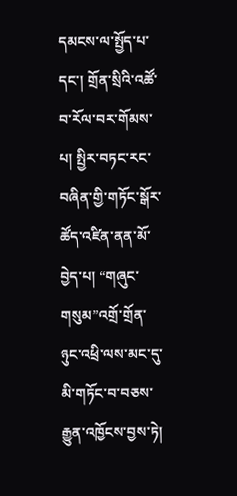དམངས་ལ་སྤྱོད་པ་དང་། གྲོན་སྲིའི་འཚོ་བ་རོལ་བར་གོམས་པ། སྤྱིར་བཏང་རང་བཞིན་གྱི་གཏོང་སྒོར་ཚོད་འཛིན་ནན་མོ་བྱེད་པ། “གཞུང་གསུམ”འགྲོ་གྲོན་ཉུང་འཕྲི་ལས་མང་དུ་མི་གཏོང་བ་བཅས་རྒྱུན་འཁྱོངས་བྱས་ཏེ།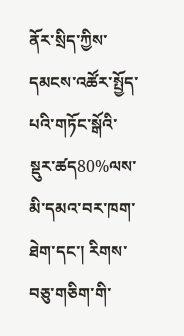ནོར་སྲིད་ཀྱིས་དམངས་འཚོར་སྤྱོད་པའི་གཏོང་སྒོའི་སྡུར་ཚད80%ལས་མི་དམའ་བར་ཁག་ཐེག་དང་། རིགས་བཅུ་གཅིག་གི་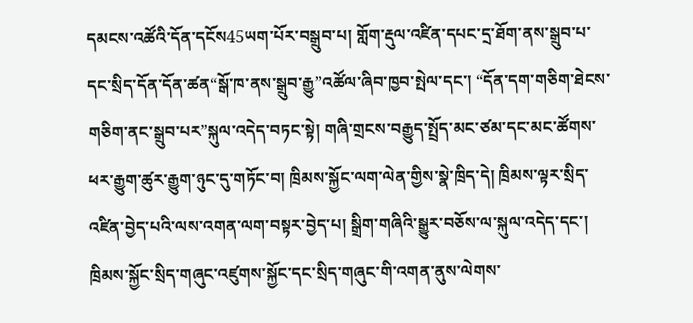དམངས་འཚོའི་དོན་དངོས45ཡག་པོར་བསྒྲུབ་པ། གློག་རྡུལ་འཛིན་དཔང་དྲ་ཐོག་ནས་སྒྲུབ་པ་དང་སྲིད་དོན་དོན་ཚན“སྒོ་ཁ་ནས་སྒྲུབ་རྒྱུ”འཚོལ་ཞིབ་ཁྱབ་སྤེལ་དང་། “དོན་དག་གཅིག་ཐེངས་གཅིག་ནང་སྒྲུབ་པར”སྐུལ་འདེད་བཏང་སྟེ། གཞི་གྲངས་བརྒྱུད་སྤྲོད་མང་ཙམ་དང་མང་ཚོགས་ཕར་རྒྱུག་ཚུར་རྒྱུག་ཉུང་དུ་གཏོང་བ། ཁྲིམས་སྐྱོང་ལག་ལེན་གྱིས་སྣེ་ཁྲིད་དེ། ཁྲིམས་ལྟར་སྲིད་འཛིན་བྱེད་པའི་ལས་འགན་ལག་བསྟར་བྱེད་པ། སྒྲིག་གཞིའི་སྒྱུར་བཅོས་ལ་སྐུལ་འདེད་དང་། ཁྲིམས་སྐྱོང་སྲིད་གཞུང་འཛུགས་སྐྱོང་དང་སྲིད་གཞུང་གི་འགན་ནུས་ལེགས་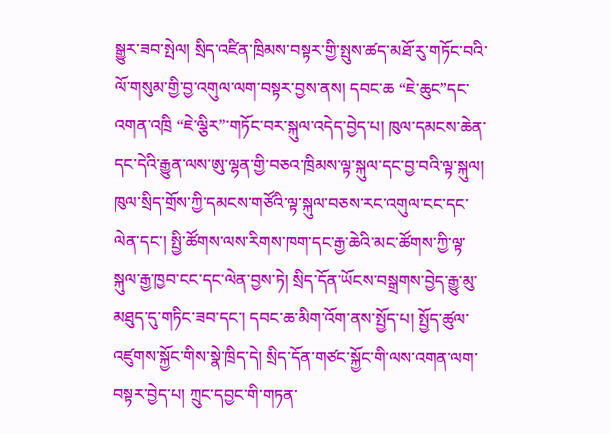སྒྱུར་ཟབ་སྤེལ། སྲིད་འཛིན་ཁྲིམས་བསྟར་གྱི་སྤུས་ཚད་མཐོ་རུ་གཏོང་བའི་ལོ་གསུམ་གྱི་བྱ་འགུལ་ལག་བསྟར་བྱས་ནས། དབང་ཆ “ཇེ་ཆུང”དང་འགན་འཁྲི “ཇེ་ལྕིར”་གཏོང་བར་སྐུལ་འདེད་བྱེད་པ། ཁུལ་དམངས་ཆེན་དང་དེའི་རྒྱུན་ལས་ཨུ་ལྷན་གྱི་བཅའ་ཁྲིམས་ལྟ་སྐུལ་དང་བྱ་བའི་ལྟ་སྐུལ། ཁུལ་སྲིད་གྲོས་ཀྱི་དམངས་གཙོའི་ལྟ་སྐུལ་བཅས་རང་འགུལ་ངང་དང་ལེན་དང་། སྤྱི་ཚོགས་ལས་རིགས་ཁག་དང་རྒྱ་ཆེའི་མང་ཚོགས་ཀྱི་ལྟ་སྐུལ་རྒྱ་ཁྱབ་ངང་དང་ལེན་བྱས་ཏེ། སྲིད་དོན་ཡོངས་བསྒྲགས་བྱེད་རྒྱུ་མུ་མཐུད་དུ་གཏིང་ཟབ་དང་། དབང་ཆ་མིག་འོག་ནས་སྤྱོད་པ། སྤྱོད་ཚུལ་འཛུགས་སྐྱོང་གིས་སྣེ་ཁྲིད་དེ། སྲིད་དོན་གཙང་སྐྱོང་གི་ལས་འགན་ལག་བསྟར་བྱེད་པ། ཀྲུང་དབྱང་གི་གཏན་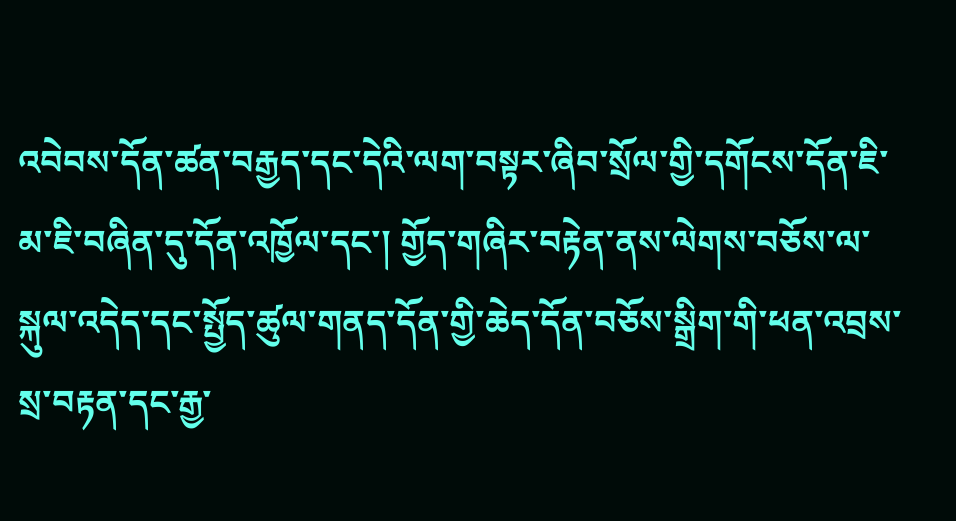འབེབས་དོན་ཚན་བརྒྱད་དང་དེའི་ལག་བསྟར་ཞིབ་སྲོལ་གྱི་དགོངས་དོན་ཇི་མ་ཇི་བཞིན་དུ་དོན་འཁྱོལ་དང་། གྱོད་གཞིར་བརྟེན་ནས་ལེགས་བཅོས་ལ་སྐུལ་འདེད་དང་སྤྱོད་ཚུལ་གནད་དོན་གྱི་ཆེད་དོན་བཅོས་སྒྲིག་གི་ཕན་འབྲས་སྲ་བརྟན་དང་རྒྱ་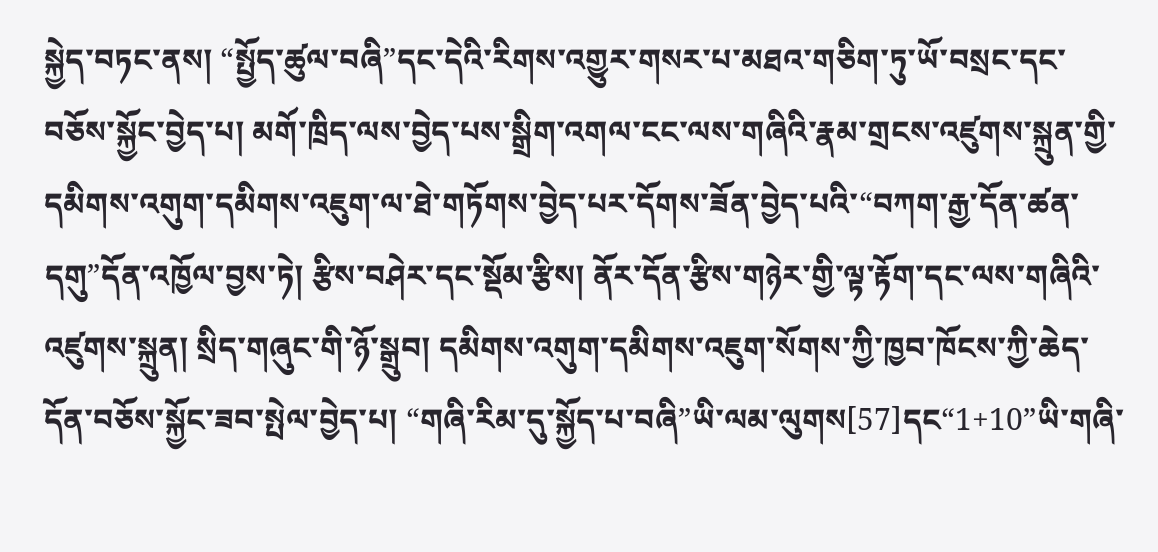སྐྱེད་བཏང་ནས། “སྤྱོད་ཚུལ་བཞི”དང་དེའི་རིགས་འགྱུར་གསར་པ་མཐའ་གཅིག་ཏུ་ཡོ་བསྲང་དང་བཅོས་སྐྱོང་བྱེད་པ། མགོ་ཁྲིད་ལས་བྱེད་པས་སྒྲིག་འགལ་ངང་ལས་གཞིའི་རྣམ་གྲངས་འཛུགས་སྐྲུན་གྱི་དམིགས་འགུག་དམིགས་འཇུག་ལ་ཐེ་གཏོགས་བྱེད་པར་དོགས་ཟོན་བྱེད་པའི་“བཀག་རྒྱ་དོན་ཚན་དགུ”དོན་འཁྱོལ་བྱས་ཏེ། རྩིས་བཤེར་དང་སྡོམ་རྩིས། ནོར་དོན་རྩིས་གཉེར་གྱི་ལྟ་རྟོག་དང་ལས་གཞིའི་འཛུགས་སྐྲུན། སྲིད་གཞུང་གི་ཉོ་སྒྲུབ། དམིགས་འགུག་དམིགས་འཇུག་སོགས་ཀྱི་ཁྱབ་ཁོངས་ཀྱི་ཆེད་དོན་བཅོས་སྐྱོང་ཟབ་སྤེལ་བྱེད་པ། “གཞི་རིམ་དུ་སྐྱོད་པ་བཞི”ཡི་ལམ་ལུགས[57]དང“1+10”ཡི་གཞི་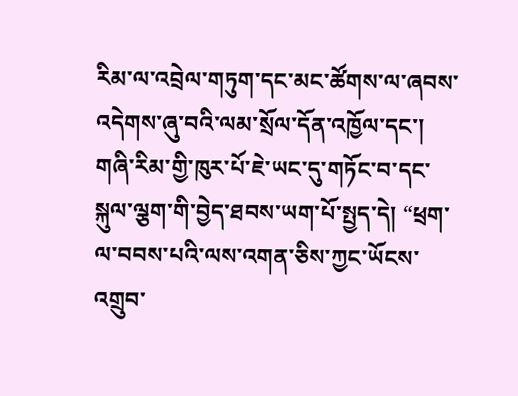རིམ་ལ་འབྲེལ་གཏུག་དང་མང་ཚོགས་ལ་ཞབས་འདེགས་ཞུ་བའི་ལམ་སྲོལ་དོན་འཁྱོལ་དང་། གཞི་རིམ་གྱི་ཁུར་པོ་ཇེ་ཡང་དུ་གཏོང་བ་དང་སྐུལ་ལྕག་གི་བྱེད་ཐབས་ཡག་པོ་སྤྱད་དེ། “ཕྲག་ལ་བབས་པའི་ལས་འགན་ཅིས་ཀྱང་ཡོངས་འགྲུབ་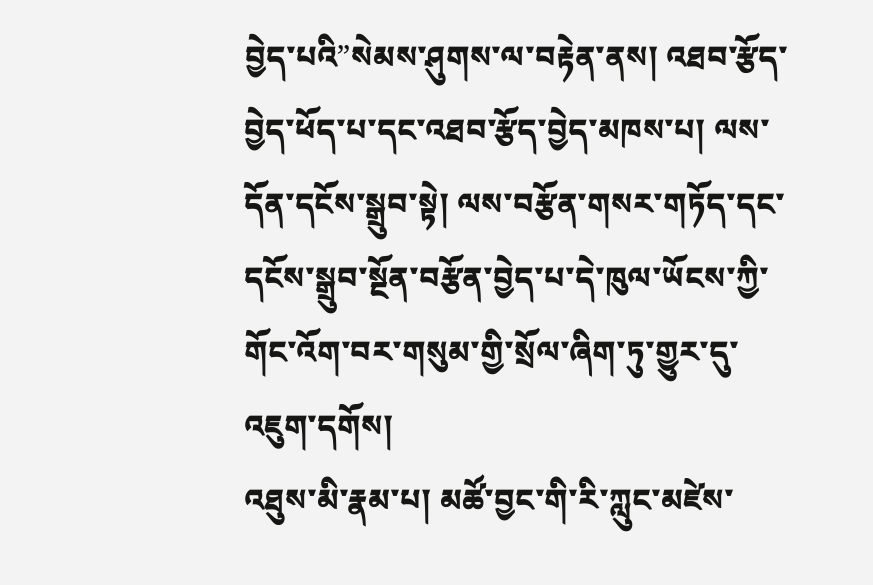བྱེད་པའི”སེམས་ཤུགས་ལ་བརྟེན་ནས། འཐབ་རྩོད་བྱེད་ཕོད་པ་དང་འཐབ་རྩོད་བྱེད་མཁས་པ། ལས་དོན་དངོས་སྒྲུབ་སྟེ། ལས་བརྩོན་གསར་གཏོད་དང་དངོས་སྒྲུབ་སྔོན་བརྩོན་བྱེད་པ་དེ་ཁུལ་ཡོངས་ཀྱི་གོང་འོག་བར་གསུམ་གྱི་སྲོལ་ཞིག་ཏུ་གྱུར་དུ་འཇུག་དགོས།
འཐུས་མི་རྣམ་པ། མཚོ་བྱང་གི་རི་ཀླུང་མཛེས་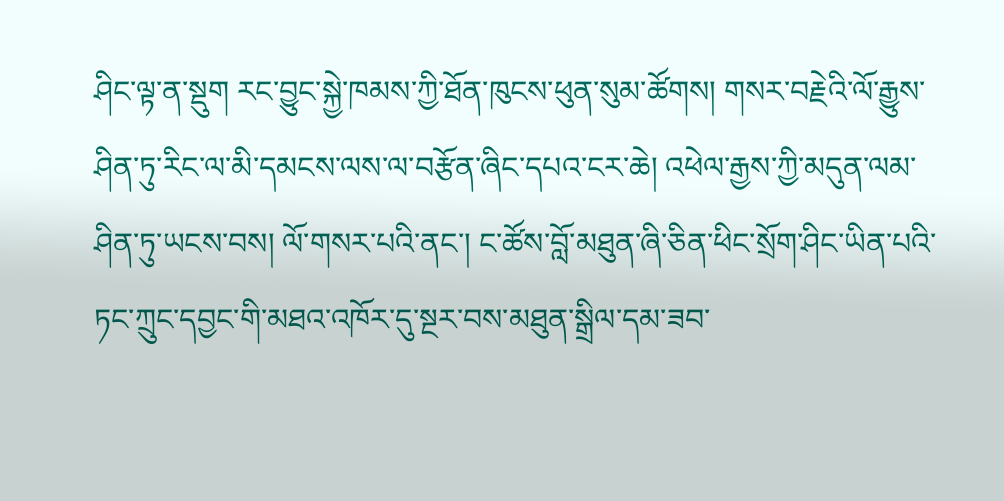ཤིང་ལྟ་ན་སྡུག རང་བྱུང་སྐྱེ་ཁམས་ཀྱི་ཐོན་ཁུངས་ཕུན་སུམ་ཚོགས། གསར་བརྗེའི་ལོ་རྒྱུས་ཤིན་ཏུ་རིང་ལ་མི་དམངས་ལས་ལ་བརྩོན་ཞིང་དཔའ་ངར་ཆེ། འཕེལ་རྒྱས་ཀྱི་མདུན་ལམ་ཤིན་ཏུ་ཡངས་བས། ལོ་གསར་པའི་ནང་། ང་ཚོས་བློ་མཐུན་ཞི་ཅིན་ཕིང་སྲོག་ཤིང་ཡིན་པའི་ཏང་ཀྲུང་དབྱང་གི་མཐའ་འཁོར་དུ་སྔར་བས་མཐུན་སྒྲིལ་དམ་ཟབ་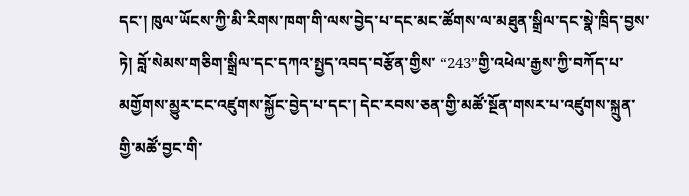དང་། ཁུལ་ཡོངས་ཀྱི་མི་རིགས་ཁག་གི་ལས་བྱེད་པ་དང་མང་ཚོགས་ལ་མཐུན་སྒྲིལ་དང་སྣེ་ཁྲིད་བྱས་ཏེ། བློ་སེམས་གཅིག་སྒྲིལ་དང་དཀའ་སྤྱད་འབད་བརྩོན་གྱིས་ “243”གྱི་འཕེལ་རྒྱས་ཀྱི་བཀོད་པ་མགྱོགས་མྱུར་ངང་འཛུགས་སྐྱོང་བྱེད་པ་དང་། དེང་རབས་ཅན་གྱི་མཚོ་སྔོན་གསར་པ་འཛུགས་སྐྲུན་གྱི་མཚོ་བྱང་གི་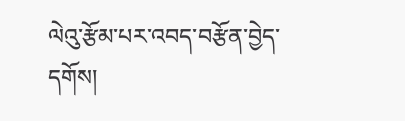ལེའུ་རྩོམ་པར་འབད་བརྩོན་བྱེད་དགོས།